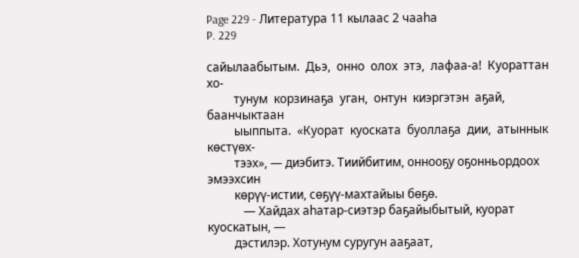Page 229 - Литература 11 кылаас 2 чааhа
P. 229

сайылаабытым.  Дьэ,  онно  олох  этэ,  лафаа-а!  Куораттан  хо-
         тунум  корзинаҕа  уган,  онтун  киэргэтэн  аҕай,  баанчыктаан
         ыыппыта.  «Куорат  куоската  буоллаҕа  дии,  атыннык  көстүөх-
         тээх», — диэбитэ. Тиийбитим, оннооҕу оҕонньордоох эмээхсин
         көрүү-истии, сөҕүү-махтайыы бөҕө.
            — Хайдах аһатар-сиэтэр баҕайыбытый, куорат куоскатын, —
         дэстилэр. Хотунум суругун ааҕаат,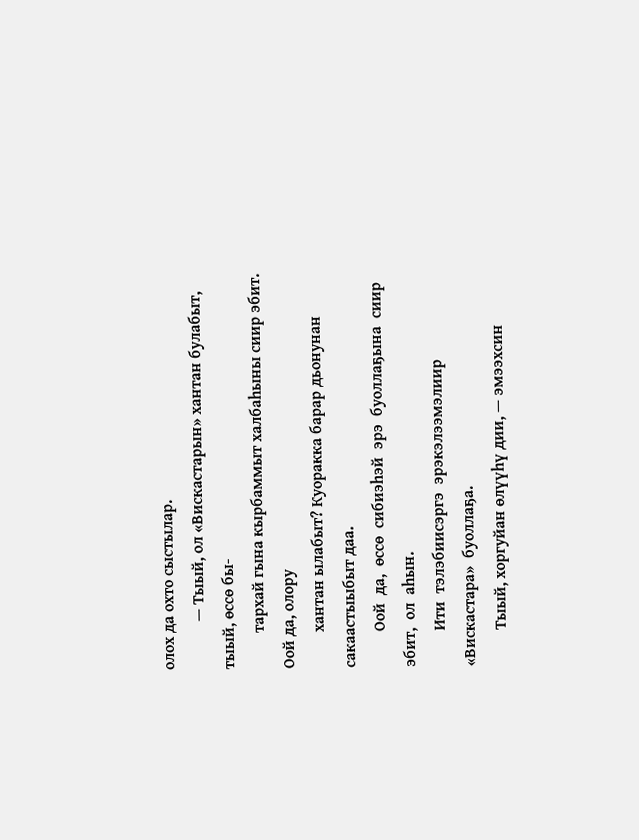олох да охто сыстылар.
            — Тыый, ол «Вискастарын» хантан булабыт, тыый, өссө бы-
         тархай гына кырбаммыт халбаһыны сиир эбит. Оой да, олору
         хантан ылабыт? Куоракка барар дьонунан сакаастыыбыт даа.
         Оой  да,  өссө  сибиэһэй  эрэ  буоллаҕына  сиир  эбит,  ол  аһын.
         Ити  тэлэбиисэргэ  эрэкэлээмэлиир  «Вискастара»  буоллаҕа.
         Тыый, хоргуйан өлүүһү дии, — эмээхсин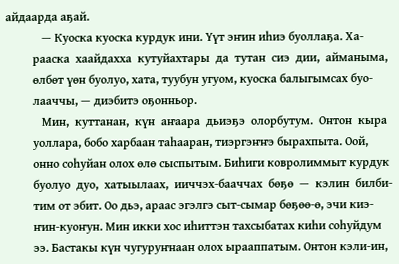айдаарда аҕай.
            — Куоска куоска курдук ини. Үүт эҥин иһиэ буоллаҕа. Ха-
         рааска  хаайдахха  кутуйахтары  да  тутан  сиэ  дии,  айманыма,
         өлбөт үөн буолуо, хата, туубун угуом, куоска балыгымсах буо-
         лааччы, — диэбитэ оҕонньор.
            Мин,  куттанан,  күн  аҥаара  дьиэҕэ  олорбутум.  Онтон  кыра
         уоллара, бобо харбаан таһааран, тиэргэҥҥэ бырахпыта. Оой,
         онно соһуйан олох өлө сыспытым. Биһиги ковролиммыт курдук
         буолуо  дуо,  хатыылаах,  ииччэх-бааччах  бөҕө  —  кэлин  билби-
         тим от эбит. Оо дьэ, араас эгэлгэ сыт-сымар бөҕөө-ө, эчи киэ-
         ҥин-куоҥун. Мин икки хос иһиттэн тахсыбатах киһи соһуйдум
         ээ. Бастакы күн чугуруҥнаан олох ырааппатым. Онтон кэли-ин,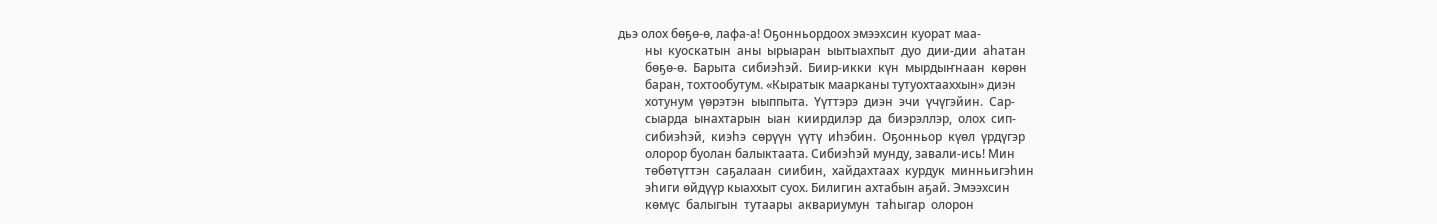дьэ олох бөҕө-ө, лафа-а! Оҕонньордоох эмээхсин куорат маа-
         ны  куоскатын  аны  ырыаран  ыытыахпыт  дуо  дии-дии  аһатан
         бөҕө-ө.  Барыта  сибиэһэй.  Биир-икки  күн  мырдыҥнаан  көрөн
         баран, тохтообутум. «Кыратык маарканы тутуохтааххын» диэн
         хотунум  үөрэтэн  ыыппыта.  Үүттэрэ  диэн  эчи  үчүгэйин.  Сар-
         сыарда  ынахтарын  ыан  киирдилэр  да  биэрэллэр,  олох  сип-
         сибиэһэй,  киэһэ  сөрүүн  үүтү  иһэбин.  Оҕонньор  күөл  үрдүгэр
         олорор буолан балыктаата. Сибиэһэй мунду, завали-ись! Мин
         төбөтүттэн  саҕалаан  сиибин,  хайдахтаах  курдук  минньигэһин
         эһиги өйдүүр кыаххыт суох. Билигин ахтабын аҕай. Эмээхсин
         көмүс  балыгын  тутаары  аквариумун  таһыгар  олорон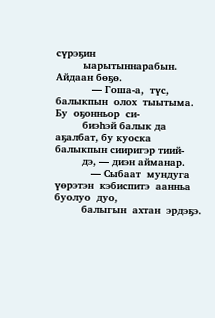сүрэҕин
         ыарытыннарабын. Айдаан бөҕө.
            — Гоша-а,  түс,  балыкпын  олох  тыытыма.  Бу  оҕонньор  си-
         биэһэй балык да аҕалбат, бу куоска балыкпын сииригэр тиий-
         дэ, — диэн айманар.
            — Сыбаат  мундуга  үөрэтэн  кэбиспитэ  аанньа  буолуо  дуо,
         балыгын  ахтан  эрдэҕэ.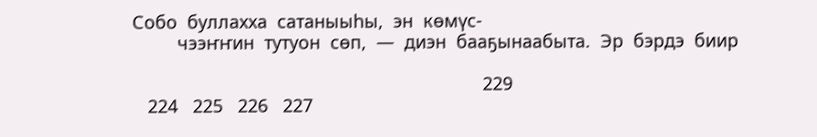Собо  буллахха  сатаныыһы,  эн  көмүс-
         чээҥҥин  тутуон  сөп,  —  диэн  бааҕынаабыта.  Эр  бэрдэ  биир

                                                                      229
   224   225   226   227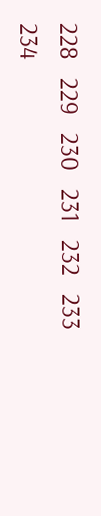228   229   230   231   232   233   234